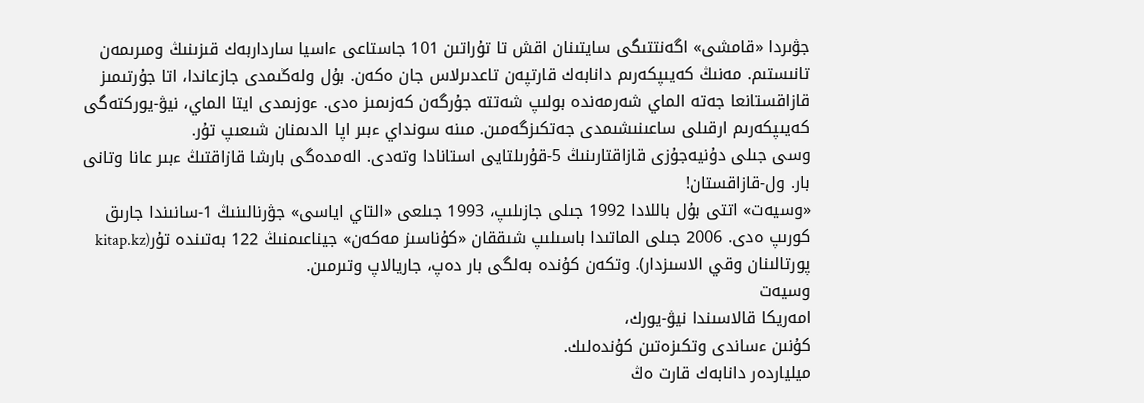جۋىردا «قامشى» اگەنتتىگى سايتىنان اقش تا تۇراتىن 101 جاستاعى ءاسيا سارداربەك قىزىنىڭ ومىرىمەن تانىستىم. مەنىڭ كەيىپكەرىم دانابەك قارتپەن تاعدىرلاس جان ەكەن. بۇل ولەڭىمدى جازعاندا، اتا جۇرتىمىز قازاقستانعا جەتە الماي شەرمەندە بولىپ شەتتە جۇرگەن كەزىمىز ەدى. ءوزىمدى ايتا الماي، نيۋ-يوركتەگى كەيىپكەرىم ارقىلى ساعىنىشىمدى جەتكىزگەمىن. مىنە سونداي ءبىر اپا الدىمنان شىعىپ تۇر.
وسى جىلى دۇنيەجۇزى قازاقتارىنىڭ 5-قۇرىلتايى استانادا وتەدى. الەمدەگى بارشا قازاقتىڭ ءبىر عانا وتانى بار. ول-قازاقستان!
«وسيەت» اتتى بۇل باللادا 1992 جىلى جازىلىپ، 1993 جىلعى «التاي اياسى» جۋرنالىنىڭ 1-سانىندا جارىق كورىپ ەدى. 2006 جىلى الماتىدا باسىلىپ شىققان «كۇناسىز مەكەن» جيناعىمنىڭ 122 بەتىندە تۇر(kitap.kz پورتالىنان وقي الاسىزدار). وتكەن كۇندە بەلگى بار دەپ، جاريالاپ وتىرمىن.
وسيەت
امەريكا قالاسىندا نيۋ-يورك،
كۇنىن ءساندى وتكىزەتىن كۇندەلىك.
ميلياردەر دانابەك قارت ەڭ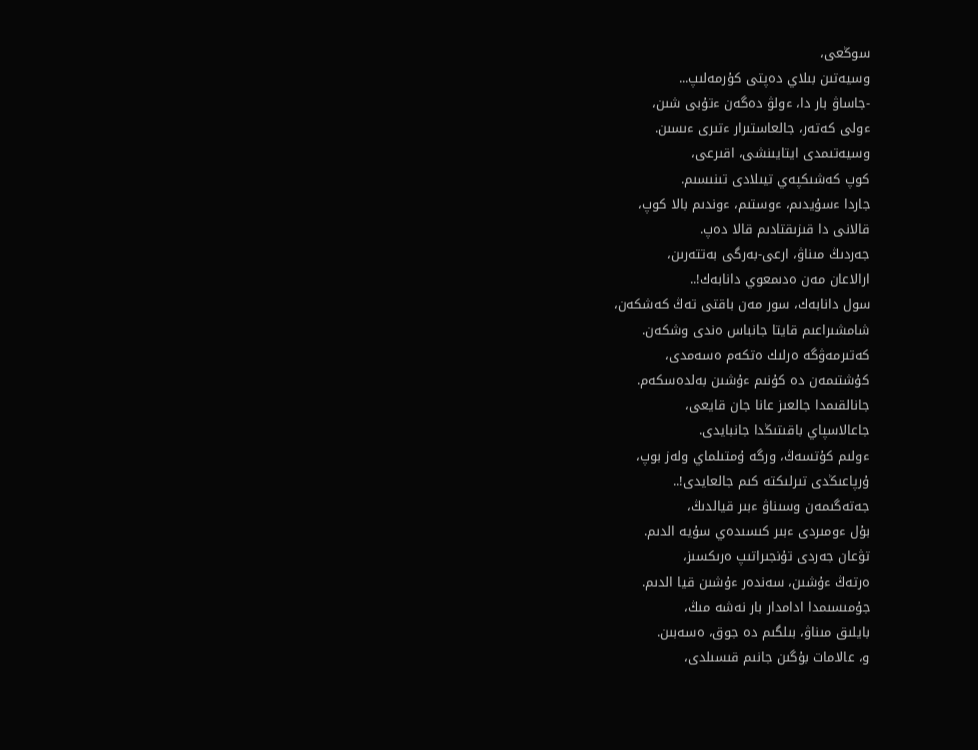سوڭعى،
وسيەتىن بىلاي دەپتى كۇرمەلىپ...
-جاساۋ بار دا، ءولۋ دەگەن ءتۇبى شىن،
ءولى كەتەر، جالعاستىرار ءتىرى ءىسىن.
وسيەتىمدى ايتايىنشى، اقىرعى،
كوپ كەشىكپەي تيىلادى تىنىسىم.
جاردا ءسۇيدىم، ءوستىم، ءوندىم بالا كوپ،
قالانى دا قىزىقتادىم قالا دەپ.
جەردىڭ مىناۋ، ارعى-بەرگى بەتتەرىن،
ارالاعان مەن ەدىمعوي دانابەك!..
سول دانابەك، سور مەن باقتى تەڭ كەشكەن،
شامشىراعىم قايتا جانباس ەندى وشكەن.
كەتىرمەۋگە ەرلىك ەتكەم ەسەمدى،
كۇشتىمەن دە كۇنىم ءۇشىن بەلدەسكەم.
جانالقىمدا جالعىز عانا جان قايعى،
جاعالاسپاي باقىتىڭدا جانبايدى.
ءولىم كۇتسەڭ، ورگە ۇمتىلماي ولەز بوپ،
ۇرپاعىڭدى تىرلىكتە كىم جالعايدى!..
جەتەگىمەن وسىناۋ ءبىر قيالدىڭ،
بۇل ءومىردى ءبىر كىسىدەي سۇيە الدىم.
تۋعان جەردى تۇنجىراتىپ ەرىكسىز،
ەرتەڭ ءۇشىن، سەندەر ءۇشىن قيا الدىم.
جۇمىسىمدا ادامدار بار نەشە مىڭ،
بايلىق مىناۋ، بىلگىم دە جوق، ەسەبىن.
و، عالامات بۇگىن جانىم قىسىلدى،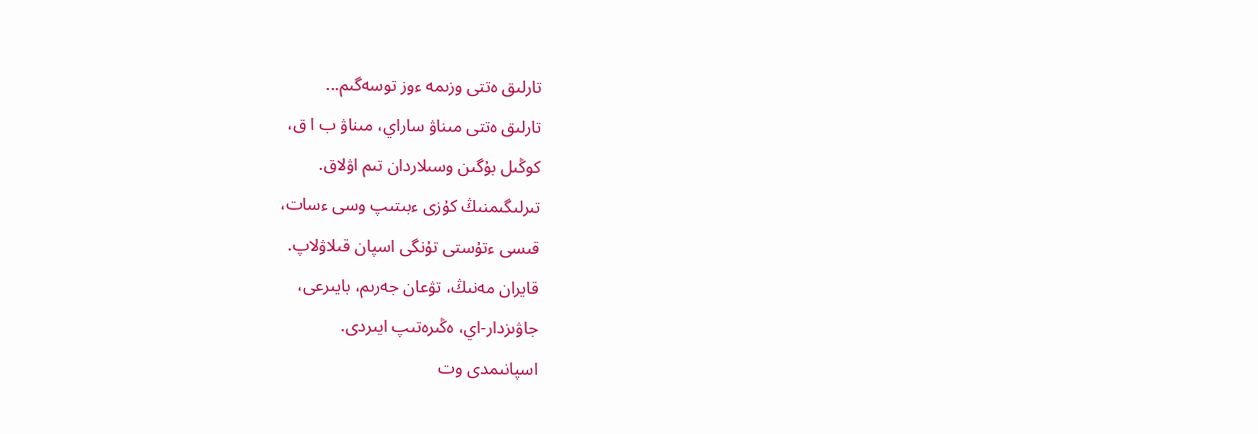تارلىق ەتتى وزىمە ءوز توسەگىم...
تارلىق ەتتى مىناۋ ساراي، مىناۋ ب ا ق،
كوڭىل بۇگىن وسىلاردان تىم اۋلاق.
تىرلىگىمنىڭ كۇزى ءبىتىپ وسى ءسات،
قىسى ءتۇستى تۇنگى اسپان قىلاۋلاپ.
قايران مەنىڭ، تۋعان جەرىم، بايىرعى،
جاۋىزدار-اي، ەڭىرەتىپ ايىردى.
اسپانىمدى وت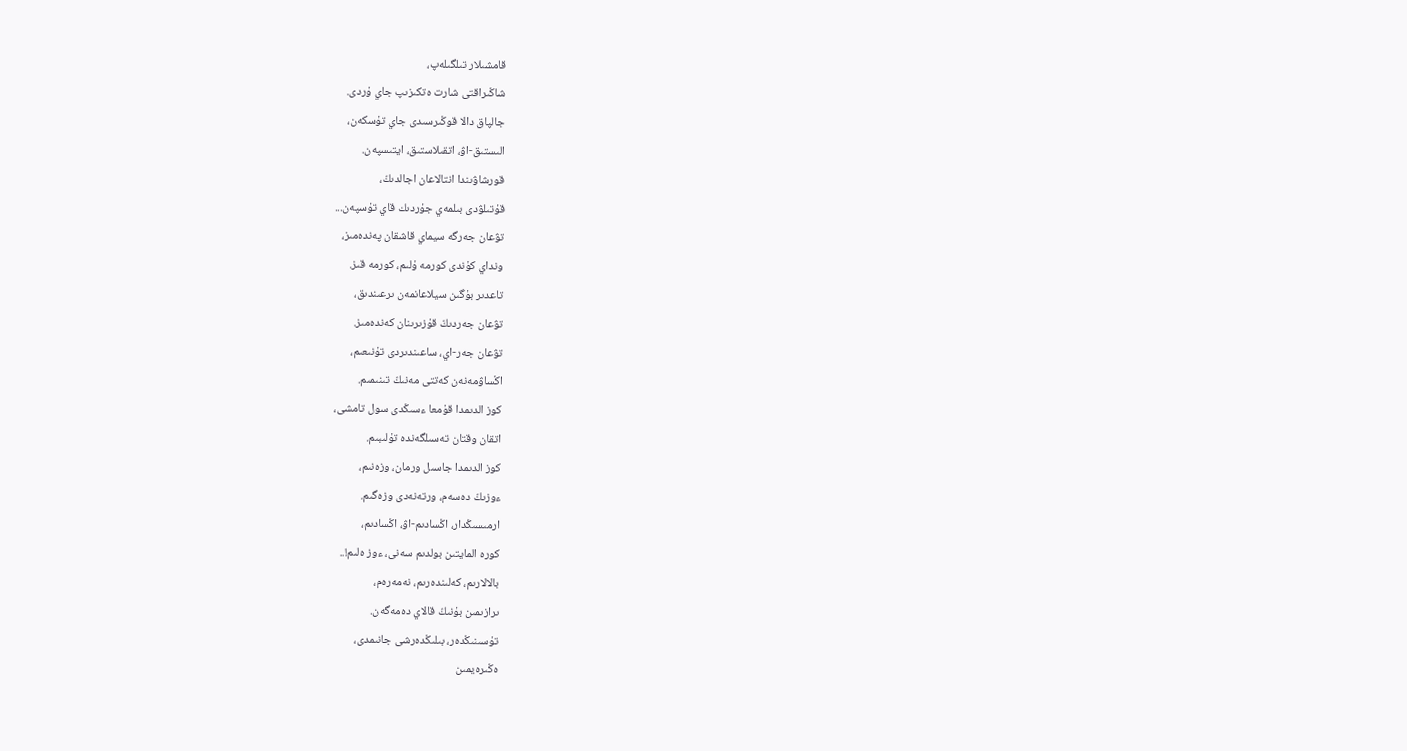قامشىلار تىلگىلەپ،
شاڭىراقتى شارت ەتكىزىپ جاي ۇردى.
جالپاق دالا قوڭىرسىدى جاي تۇسكەن،
الىستىق-اۋ، اتقىلاستىق، ايتىسپەن.
قورشاۋىندا انتالاعان اجالدىڭ،
قۇتىلۋدى بىلمەي جۇردىك قاي تۇسپەن...
تۋعان جەرگە سيماي قاشقان پەندەمىز،
ونداي كۇندى كورمە ۇلىم، كورمە قىز.
تاعدىر بۇگىن سيلاعانمەن ىرعىندىق،
تۋعان جەردىڭ قۇزىرىنان كەندەمىز.
تۋعان جەر-اي، ساعىندىردى تۇنىعىم،
اڭساۋمەنەن كەتتى مەنىڭ تىنىمىم.
كوز الدىمدا قۇمعا ءسىڭدى سول تامشى،
اتقان وقتان تەسىلگەندە تۇلىبىم.
كوز الدىمدا جاسىل ورمان، وزەنىم،
ءوزىڭ دەسەم، ورتەنەدى وزەگىم.
ارمىسىڭدار، اڭسادىم-اۋ، اڭسادىم،
كورە المايتىن بولدىم سەنى، ءوز ەلىم!..
بالالارىم، كەلىندەرىم، نەمەرەم،
ىرازىمىن بۇنىڭ قالاي دەمەگەن.
تۇسىنىڭدەر، بىلىڭدەرشى جانىمدى،
ەڭىرەيمىن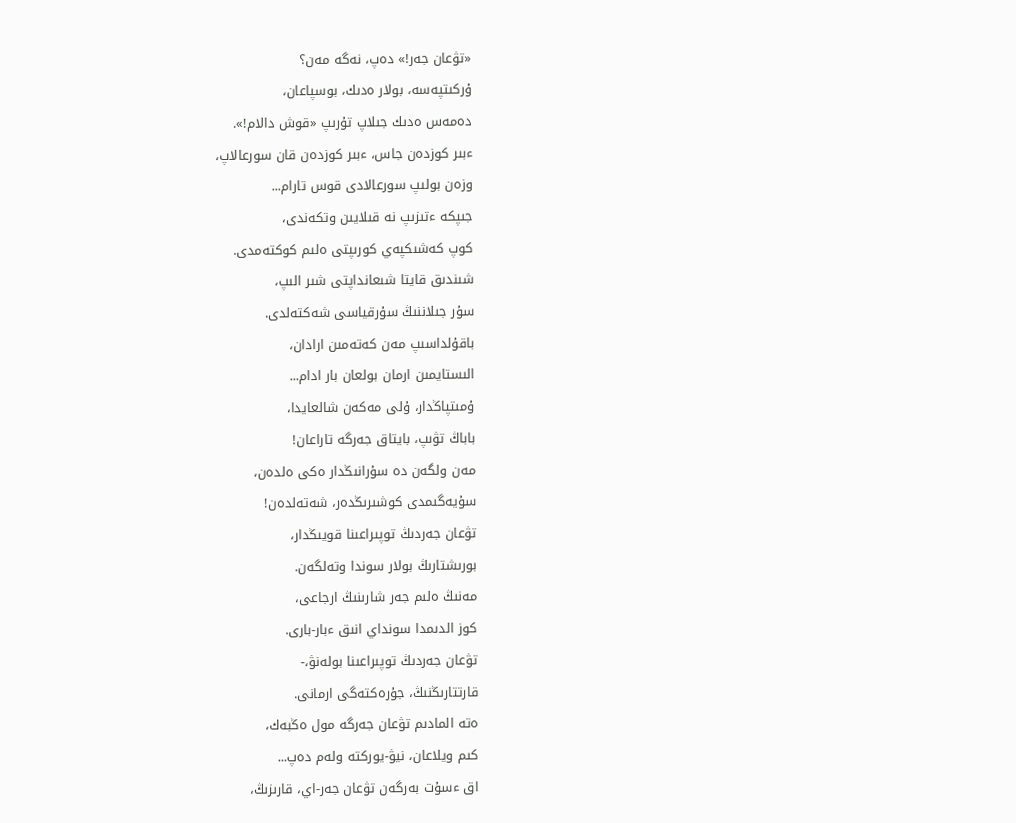«تۋعان جەر!» دەپ، نەگە مەن؟
ۇركىتپەسە، بولار ەدىك، بوسپاعان،
دەمەس ەدىك جىلاپ تۇرىپ «قوش دالام!».
ءبىر كوزدەن جاس، ءبىر كوزدەن قان سورعالاپ،
وزەن بولىپ سورعالادى قوس تارام...
جىپكە ءتىزىپ نە قىلايىن وتكەندى،
كوپ كەشىكپەي كورىپتى ەلىم كوكتەمدى.
شىندىق قايتا شىعانداپتى شىر الىپ،
سۇر جىلاننىڭ سۇرقياسى شەكتەلدى.
باقۇلداسىپ مەن كەتەمىن ارادان،
الىستايمىن ارمان بولعان بار ادام...
ۇمىتپاڭدار، ۇلى مەكەن شالعايدا،
باباڭ تۋىپ، بايتاق جەرگە تاراعان!
مەن ولگەن دە سۇرانىڭدار ەكى ەلدەن،
سۇيەگىمدى كوشىرىڭدەر، شەتەلدەن!
تۋعان جەردىڭ توپىراعىنا قويىڭدار،
بورىشتارىڭ بولار سوندا وتەلگەن.
مەنىڭ ەلىم جەر شارىنىڭ ارجاعى،
كوز الدىمدا سونداي انىق ءبار-بارى.
تۋعان جەردىڭ توپىراعىنا بولەنۋ،-
قارتتارىڭنىڭ، جۇرەكتەگى ارمانى.
ەتە المادىم تۋعان جەرگە مول ەڭبەك،
كىم ويلاعان، نيۋ-يوركتە ولەم دەپ...
اق ءسۇت بەرگەن تۋعان جەر-اي، قارىزىڭ،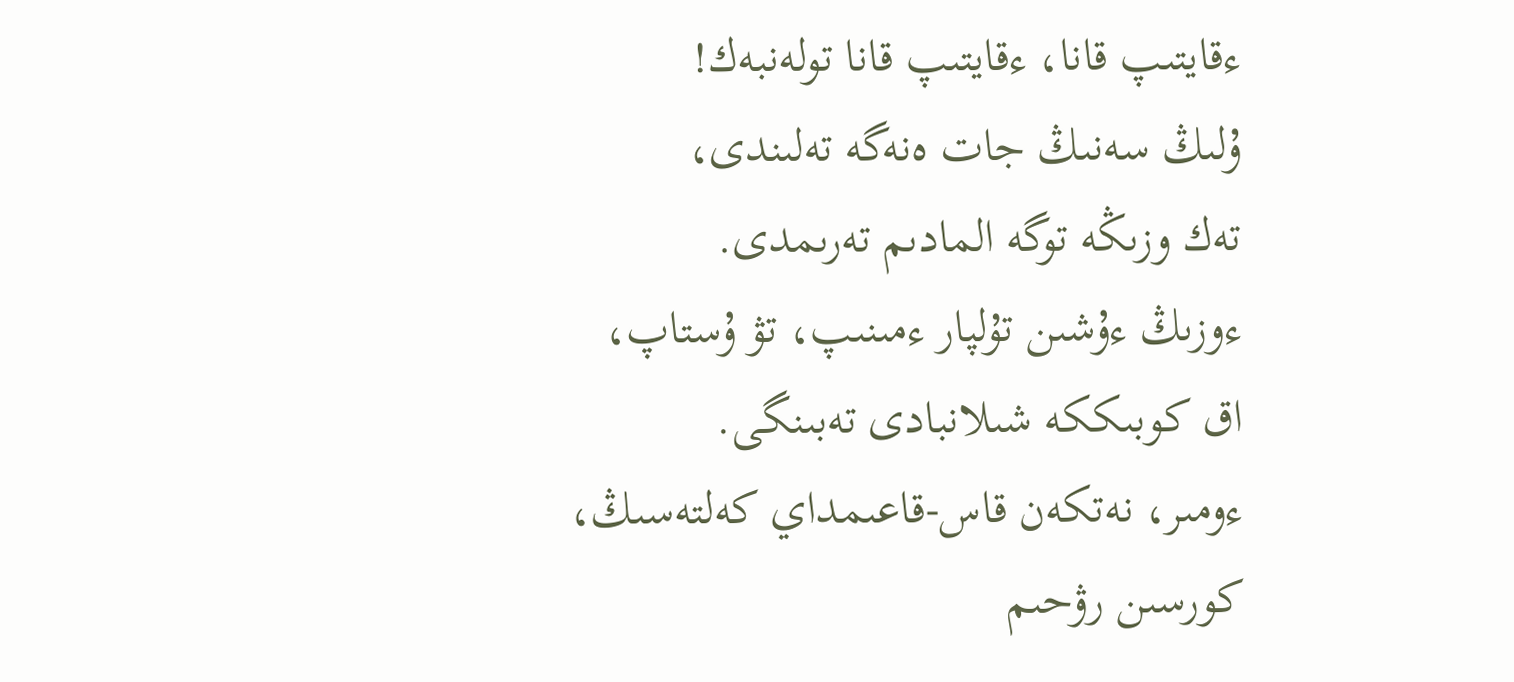ءقايتىپ قانا، ءقايتىپ قانا تولەنبەك!
ۇلىڭ سەنىڭ جات ەنەگە تەلىندى،
تەك وزىڭە توگە المادىم تەرىمدى.
ءوزىڭ ءۇشىن تۇلپار ءمىنىپ، تۋ ۇستاپ،
اق كوبىككە شىلانبادى تەبىنگى.
ءومىر، نەتكەن قاس-قاعىمداي كەلتەسىڭ،
كورسىن رۋحىم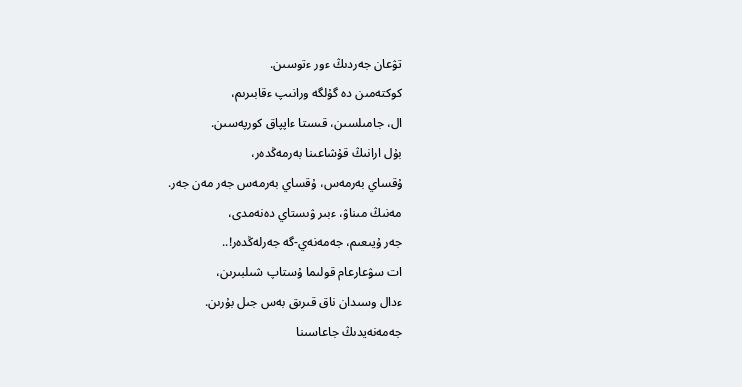تۋعان جەردىڭ ءور ءتوسىن.
كوكتەمىن دە گۇلگە ورانىپ ءقابىرىم،
ال، جامىلسىن، قىستا ءاپپاق كورپەسىن.
بۇل ارانىڭ قۇشاعىنا بەرمەڭدەر،
ۇقساي بەرمەس، ۇقساي بەرمەس جەر مەن جەر.
مەنىڭ مىناۋ، ءبىر ۋىستاي دەنەمدى،
جەر ۇيىعىم، جەمەنەي-گە جەرلەڭدەر!..
ات سۋعارعام قولىما ۇستاپ شىلبىرىن،
ءدال وسىدان ناق قىرىق بەس جىل بۇرىن.
جەمەنەيدىڭ جاعاسىنا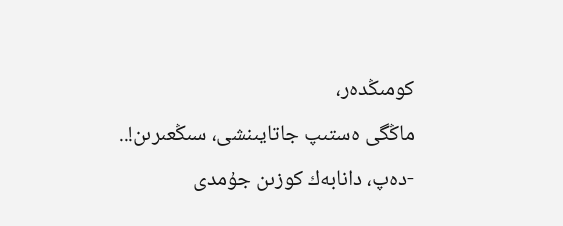كومىڭدەر،
ماڭگى ەستىپ جاتايىنشى، سىڭعىرىن!..
-دەپ، دانابەك كوزىن جۇمدى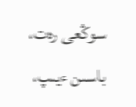سوڭعى رەت،
باسىن ءيىپ،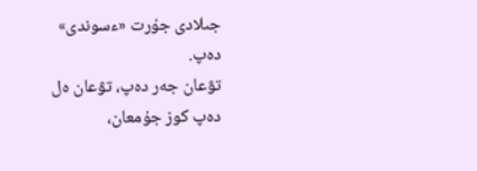جىلادى جۇرت «ءسوندى» دەپ.
تۋعان جەر دەپ، تۋعان ەل دەپ كوز جۇمعان،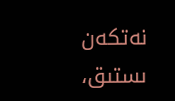نەتكەن ىستىق،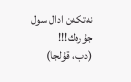نەتكەن ادال سول جۇرەك!!!
(دب، قۇلجا)